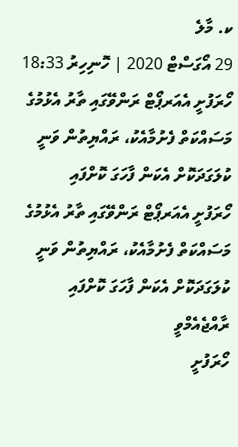ކ. މާލެ
29 އޯގަސްޓް 2020 | ހޮނިހިރު 18:33
ހޯރަފުށީ އެއަރޕޯޓް ރަންވޭގައި ތާރު އެޅުމުގެ މަސައްކަތް ފެށުމާއެކު، ރައްޔިތުން ވަނީ ކުލަގަދަކޮށް އެކަން ފާހަގަ ކޮށްފައި
ހޯރަފުށީ އެއަރޕޯޓް ރަންވޭގައި ތާރު އެޅުމުގެ މަސައްކަތް ފެށުމާއެކު، ރައްޔިތުން ވަނީ ކުލަގަދަކޮށް އެކަން ފާހަގަ ކޮށްފައި
ރާއްޖެއެމްވީ
ހޯރަފުށީ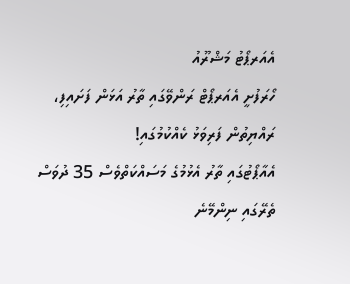އެއަރޕޯޓު މަޝްރޫއު
ހޯރަފުށީ އެއަރޕޯޓް ރަންވޭގައި ތާރު އަޅަން ފަށައިފި، ރައްޔިތުން ފަރިވަޅު ކެއްކުމުގައި!
އެއާޕޯޓުގައި ތާރު އެޅުމުގެ މަސައްކަތްވެސް 35 ދުވަސް ތެރޭގައި ނިންމޭނެ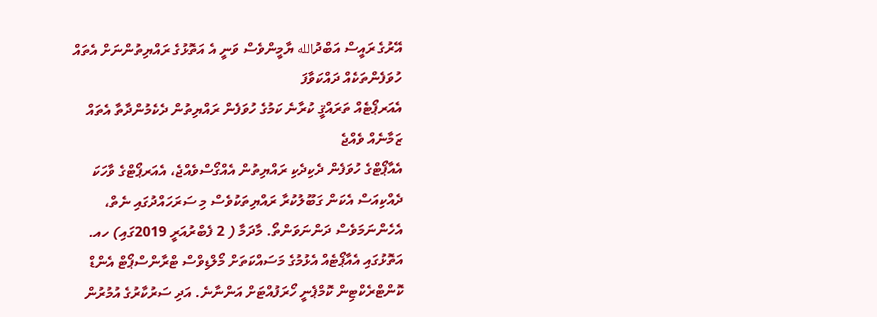އޭރުގެ ރައީސް އަބްދުالله ޔާމީންވެސް ވަނީ އެ އަތޮޅުގެ ރައްޔިތުންނަށް އެތައް ހުވަފެންތަކެއް ދައްކަވާފަ
އެއަރޕޯޓެއް ތަރައްޤީ ކުރާނެ ކަމުގެ ހުވަފެން ރައްޔިތުން ދެކެމުންދާތާ އެތައް ޒަމާނެއް ވެއްޖެ
އެއާޕޯޓްގެ ހުވަފެން ދެކިދެކި ރައްޔިތުން އެއްގޯސްވެއްޖެ، އެއަރޕޯޓްގެ ވާހަކަ ދެއްކިއަސް އެކަން ގަބޫލުކުރާ ރައްޔިތަކުވެސް މި ސަރަހައްދުގައި ނެތް، އެހެންނަމަވެސް ދަންނަވަންތޯ. މާދަމާ ( 2 ފެބްރުއަރީ 2019ގައި) ހއ. އަތޮޅުގައި އެއާޕޯޓެއް އެޅުމުގެ މަސައްކަތަށް މޯލްޑިވްސް ޓްރާންސްޕޯޓް އެންޑް ކޮންޓްރެކްޓިން ކޮމްޕެނީ ހޯރަފުއްޓަށް އަންނާނެ. އަދި ސަރުކާރުގެ އުމުރުން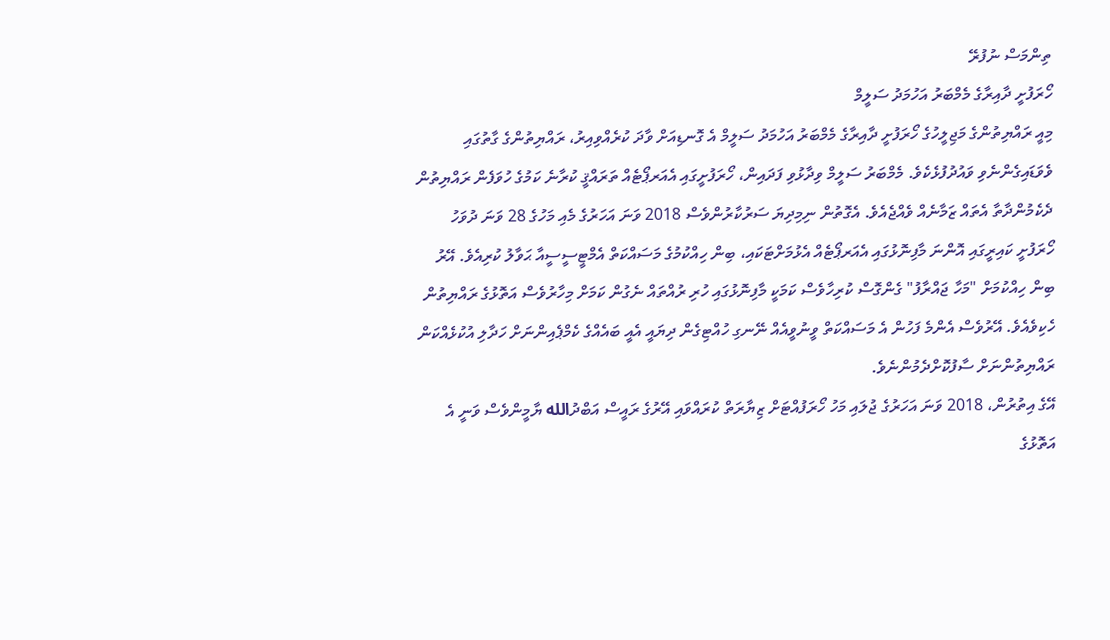ތިންމަސް ނުފުރޭ
ހޯރަފުށީ ދާއިރާގެ މެމްބަރު އަހުމަދު ސަލީމް
މިއީ ރައްޔިތުންގެ މަޖިލީހުގެ ހޯރަފުށީ ދާއިރާގެ މެމްބަރު އަހުމަދު ސަލީމް އެ ގޮނޑިއަށް ވާދަ ކުރެއްވިއިރު، ރައްޔިތުންގެ ގާތުގައި ވެވަޑައިގެންނެވި ވައުދުފުޅެކެވެ. މެމްބަރު ސަލީމް ވިދާޅުވި ފަދައިން، ހޯރަފުށީގައި އެއަރޕޯޓެއް ތަރައްޤީ ކުރާނެ ކަމުގެ ހުވަފެން ރައްޔިތުން ދެކެމުންދާތާ އެތައް ޒަމާނެއް ވެއްޖެއެވެ. އެގޮތުން ނިމިދިޔަ ސަރުކާރުންވެސް 2018 ވަނަ އަހަރުގެ މެއި މަހުގެ 28 ވަނަ ދުވަހު ހޯރަފުށީ ކައިރީގައި އޮންނަ މާފިނޮޅުގައި އެއަރޕޯޓެއް އެޅުމަށްޓަކައި، ބިން ހިއްކުމުގެ މަސައްކަތް އެމްޓީސީސީއާ ޙަވާލު ކުރިއެވެ. އޭރު ބިން ހިއްކުމަށް "މަހާ ޖައްރާފު" ގެންގޮސް ކުރިހާވެސް ކަމަކީ މާފިނޮޅުގައި ހުރި ރުއްތައް ނެގުން ކަމަށް މިހާރުވެސް އަތޮޅުގެ ރައްޔިތުން ހެކިވެއެވެ. އޭރުވެސް އެންމެ ފަހުން އެ މަސައްކަތް ވީނުވީއެއް ނޭނގި ހުއްޓިގެން ދިޔައީ އެއީ ބައެއްގެ ކެމްޕެއިންނަށް ހަދާލި އުކުޅެއްކަން ރައްޔިތުންނަށް ސާފުކޮށްދެމުންނެވެ.
އޭގެ އިތުރުން، 2018 ވަނަ އަހަރުގެ ޖުލައި މަހު ހޯރަފުއްޓަށް ޒިޔާރަތް ކުރައްވައި އޭރުގެ ރައީސް އަބްދުالله ޔާމީންވެސް ވަނީ އެ އަތޮޅުގެ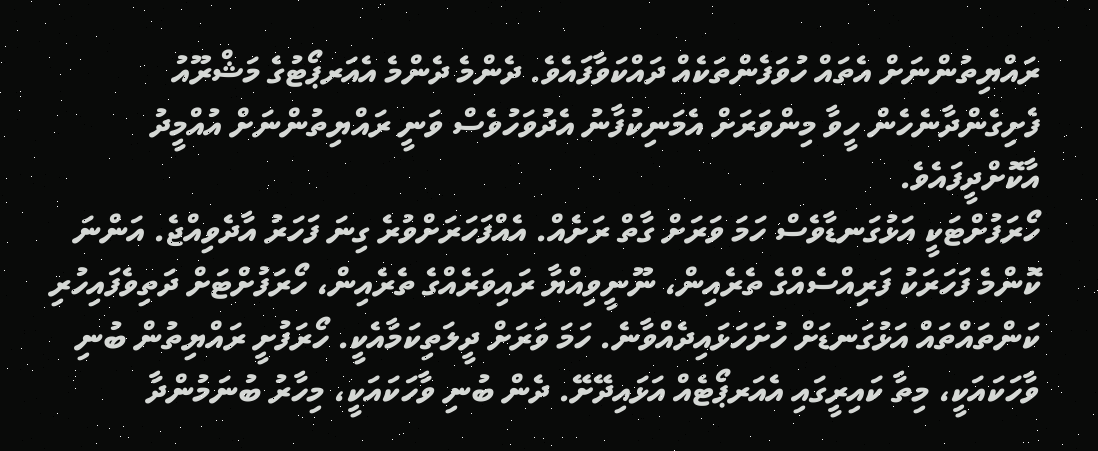ރައްޔިތުންނަށް އެތައް ހުވަފެންތަކެއް ދައްކަވާފައެވެ. ދެންމެ ދެންމެ އެއަރޕޯޓުގެ މަޝްރޫއު ފެށިގެންދާނެހެން ހީވާ މިންވަރަށް އެމަނިކުފާނު އެދުވަހުވެސް ވަނީ ރައްޔިތުންނަށް އުއްމީދު އާކޮށްދީފައެވެ.
ހޯރަފުށްޓަކީ އަޅުގަނޑާވެސް ހަމަ ވަރަށް ގާތް ރަށެއް. އެއްފަހަރަށްވުރެ ގިނަ ފަހަރު އާދެވިއްޖެ. އަންނަ ކޮންމެ ފަހަރަކު ފަރިއްސެއްގެ ތެރެއިން، ނޫނީވިއްޔާ ރައިވަރެއްގެ ތެރެއިން، ހޯރަފުށްޓަށް ދަތިވެފައިހުރި ކަންތައްތައް އަޅުގަނޑަށް ހުށަހަޅައިދެއްވާނެ. ހަމަ ވަރަށް ދީލަތިކަމާއެކީ. ހޯރަފުށީ ރައްޔިތުން ބުނި ވާހަކައަކީ، މިތާ ކައިރީގައި އެއަރޕޯޓެއް އަޅައިދޭށޭ. ދެން ބުނި ވާހަކައަކީ، މިހާރު ބުނަމުންދާ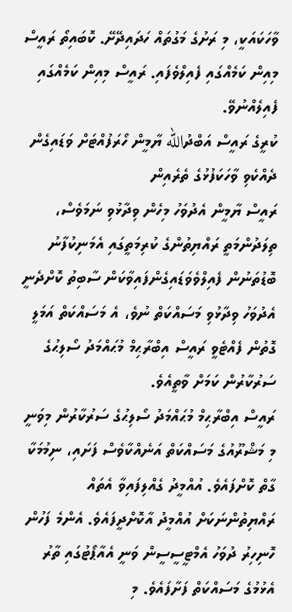ވާހަކައަކީ، މި ރަށުގެ މަގުތައް ހަދައިދޭށޭ. ކޮބައިތޯ ރައީސް މިއިން ކަމެއްގައި ފެއިލްވެފައި. ރައީސް މިއިން ކަމެއްގައި ފެއިލެއްނުވޭ.
ކުރީގެ ރައީސް އަބްދުالله ޔާމީން ހޯރަފުއްޓަށް ވަޑައިގެން ދެއްކެވި ވާހަކަފުޅުގެ ތެރެއިން
ރައީސް ޔާމީން އެދުވަހު މިހެން ވިދާޅުވި ނަމަވެސް، ތިލަދުންމަތީ ރައްޔިތުންގެ ކުރިމަތީގައި އެމަނިކުފާނު ބޮޑުތަނުން ފެއިލްވެވަޑައިގެންފައިވާކަން ސާބިތު ކޮށްދެނީ އެދުވަހު ވިދާޅުވި މަސައްކަތް ނުވެ، އެ މަސައްކަތް އަމަލީ ގޮތުން ފެއްޓެވީ ރައީސް އިބްރާޙިމް މުޙައްމަދު ސޯލިޙުގެ ސަރުކާރުން ކަމަށް ވާތީއެވެ.
ރައީސް އިބްރާޙިމް މުޙައްމަދު ސޯލިޙުގެ ސަރުކާރުން މިވަނީ މި މަޝްރޫއުގެ މަސައްކަތް އަނެއްކާވެސް ފަށައި، ނިމުމަކާ ގާތް ކޮށްފައެވެ. އުއްމީދު ގެއްލިފައިވާ އެތައް ރައްޔިތުންނަކަށް އުއްމީދު އާކޮށްދީފައެވެ. އެންމެ ފަހުން ހޮނިހިރު ދުވަހު އެމްޓީސީސީން ވަނީ އެއާޕޯޓުގައި ތާރު އެޅުމުގެ މަސައްކަތް ފަށާފައެވެ. މި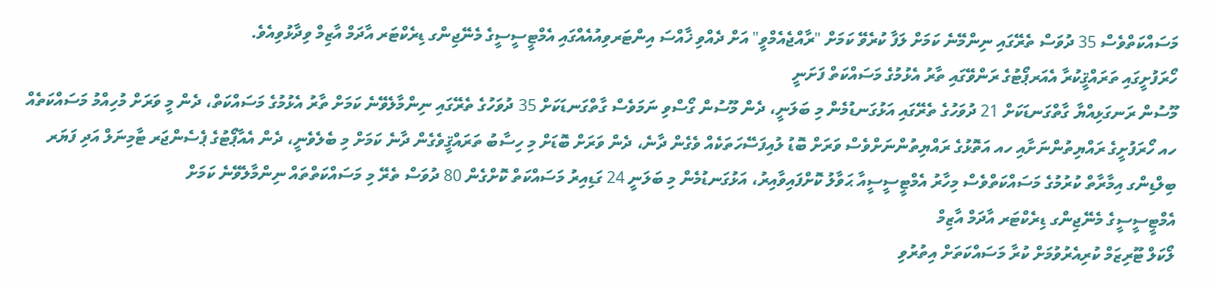މަސައްކަތްވެސް 35 ދުވަސް ތެރޭގައި ނިންމޭނެ ކަމަށް ލަފާ ކުރެވޭ ކަމަށް "ރާއްޖެއެމްވީ" އަށް ދެއްވި ޚާއްސަ އިންޓަރވިއުއެއްގައި އެމްޓީސީސީގެ މެނޭޖިންގ ޑިރެކްޓަރ އާދަމް އާޒިމް ވިދާޅުވިއެވެ.
ހޯރަފުށީގައި ތަރައްޤީކުރާ އެއަރޕޯޓުގެ ރަންވޭގައި ތާރު އެޅުމުގެ މަސައްކަތް ފަށަނީ
މޫސުން ރަނގަޅިއްޔާ ގާތްގަނޑަކަށް 21 ދުވަހުގެ ތެރޭގައި އަޅުގަނޑުމެން މި ބަލަނީ، ދެން މޫސުން ގޯސްވި ނަމަވެސް ގާތްގަނޑަކަށް 35 ދުވަހުގެ ތެރޭގައި ނިންމާލެވޭނެ ކަމަށް ތާރު އެޅުމުގެ މަސައްކަތް، ދެން މީ ވަރަށް މުހިއްމު މަސައްކަތެއް ހއ ހޯރަފުށީގެ ރައްޔިތުންނަށާއި ހއ އަތޮޅުގެ ރައްޔިތުންނަށްވެސް ވަރަށް ބޮޑު ލުއިފަސޭހަތަކެއް ވެގެން ދާނެ، ދެން ވަރަށް ބޮޑަށް މި ހިސާބު ތަރައްޤީވެގެން ދާނެ ކަމަށް މި ބެލެވެނީ، ދެން އެއާޕޯޓުގެ ޕެސެންޖަރ ޓާމިނަލް އަދި ފަޔަރ ބިލްޑިންގ އިމާރާތް ކުރުމުގެ މަސައްކަތްވެސް މިހާރު އެމްޓީސީސީއާ ޙަވާލު ކޮށްފައިވާއިރު، އަޅުގަނޑުމެން މި ބަލަނީ 24 ގަޑިއިރު މަސައްކަތް ކޮށްގެން 80 ދުވަސް ތެރޭ މި މަސައްކަތްތައް ނިންމާލެވޭނެ ކަމަށް
އެމްޓީސީސީގެ މެނޭޖިންގ ޑިރެކްޓަރ އާދަމް އާޒިމް
ލޯކަލް ޓޫރިޒަމް ކުރިއެރުވުމަށް ކުރާ މަސައްކަތަށް އިތުރުވި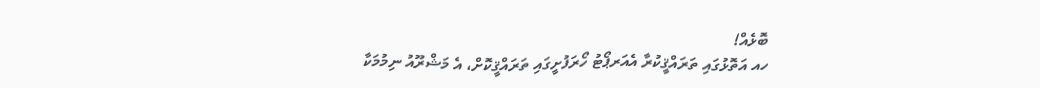ބޮޅެއް!
ހއ އަތޮޅުގައި ތަރައްޤީކުރާ އެއަރޕޯޓު ހޯރަފުށީގައި ތަރައްޤީކޮށް، އެ މަޝްރޫއު ނިމުމަކާ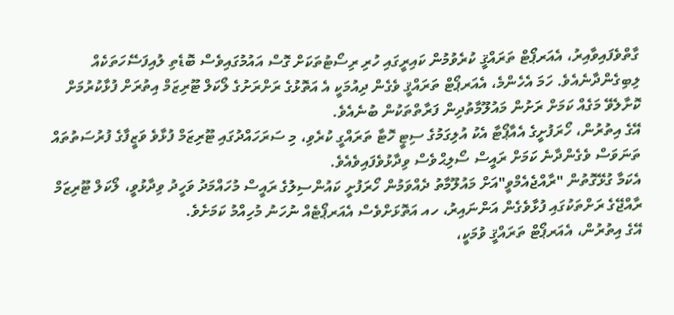ގާތްވެފައިވާއިރު، އެއަރޕޯޓް ތަރައްޤީ ކުރެވުމުން ކައިރީގައި ހުރި ރިސޯޓުތަކަށް ގޮސް އައުމުގައިވެސް ބޮޑެތި ލުއިފަސޭހަތަކެއް ލިބިގެންދާނެއެވެ. ހަމަ އެހެންމެ، އެއަރޕޯޓް ތަރައްޤީ ވެގެން ދިއުމަކީ އެ އަތޮޅުގެ ރަށްރަށުގެ ލޯކަލް ޓޫރިޒަމް އިތުރަށް ފުޅާކުރުމަށް ކޮށާލެވޭ މަގެއް ކަމަށް ރަށުން މައުލޫމާތުދިން ފަރާތްތަކުން ބުނެއެވެ.
އޭގެ އިތުރުން، ހޯރަފުށީގެ އެއާޕޯޓާ އެކު އުލިގަމުގެ ސިޓީ ހޮޓާ ތަރައްގީ ކުރެވި، މި ސަރަހައްދުގައި ޓޫރިޒަމް ފުޅާވެ ވަޒީފާގެ ފުރުސަތުތައް ތަނަވަސް ވެގެންދާނެ ކަމަށް ރައީސް ސޯލިޙްވެސް ވިދާޅުވެފައިވެއެވެ.
އެކަމާ ގުޅޭގޮތުން "ރާއްޖެއެމްވީ"އަށް މައުލޫމާތު ދެއްވަމުން ހޯރަފުށީ ކައުންސިލުގެ ރައީސް މުހައްމަދު ވަހީދު ވިދާޅުވީ، ލޯކަލް ޓޫރިޒަމް ރާއްޖޭގެ ރަށްތަކުގައި ފުޅާވެގެން އަންނައިރު، ހއ އަތޮޅަށްވެސް އެއަރޕޯޓެއް ނުހަނު މުހިއްމު ކަމަށެވެ.
އޭގެ އިތުރުން، އެއަރޕޯޓް ތަރައްޤީ ވުމަކީ،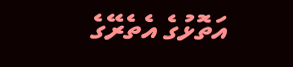އަތޮޅުގެ އެތެރޭގެ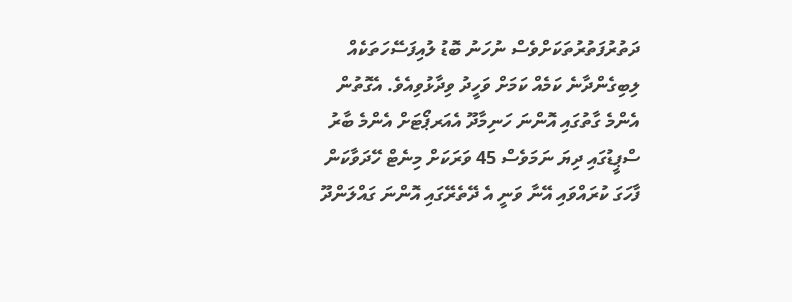ދަތުރުފަތުރުތަކަށްވެސް ނުހަނު ބޮޑު ލުއިފަސޭހަތަކެއް ލިބިގެންދާނެ ކަމެއް ކަމަށް ވަހީދު ވިދާޅުވިއެވެ. އެގޮތުން އެންމެ ގާތުގައި އޮންނަ ހަނިމާދޫ އެއަރޕޯޓަށް އެންމެ ބާރު ސްޕީޑުގައި ދިޔަ ނަމަވެސް 45 ވަރަކަށް މިނެޓް ހޭދަވާކަން ފާހަގަ ކުރައްވައި އޭނާ ވަނީ އެ ދޭތެރޭގައި އޮންނަ ގައްލަންދޫ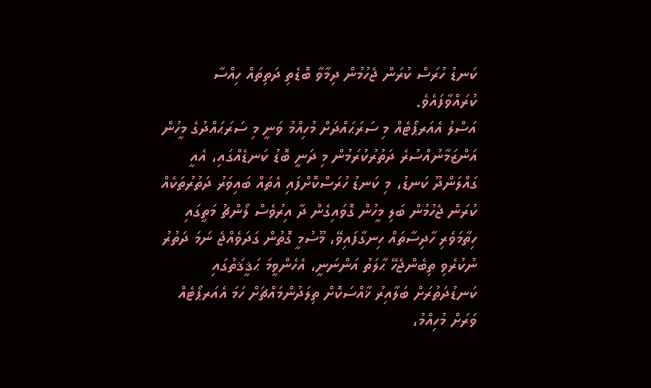ކަނޑު ހުރަސް ކުރަން ޖެހުމުން ދިމާވާ ބޮޑެތި ދަތިތައް ހިއްސާ ކުރައްވާފައެވެ.
އަސްލު އެއަރޕޯޓެއް މި ސަރަޙައްދަށް މުހިއްމު ވަނީ މި ސަރަޙައްދުގެ މީހުން އަންޒަމާނުއްސުރެ ދަތުރުކުރަމުން މި ދަނީ ބޮޑު ކަނޑެއްގައި، އެއީ ގައްލަންދޫ ކަނޑު، މި ކަނޑު ހުރަސްކޮށްފައި އެތައް ބައިވަރު ދަތުރުތަކެއް ކުރަން ޖެހުމުން ބަލި މީހުން ގޮވައިގެން ދާ އިރުވެސް ލޯންޗު މަތީގައި ހިތާމަވެރި ހާދިސާތައް ހިނގާފައިވޭ، މޫސުމީ ގޮތުން ގަދަވެއްޖެ ނަމަ ދަތުރު ނުކުރެވި ތިބެންޖެހޭ ޙާލަތު އަންނަނީ، އެހެންވީމަ ޙަޤީޤަތުގައި ކަނޑުދަތުރަށް ބަލާއިރު ޚާއްސަކޮށް ތިލަދުންމައްޗަށް ހަމަ އެއަރޕޯޓެއް ވަރަށް މުހިއްމު،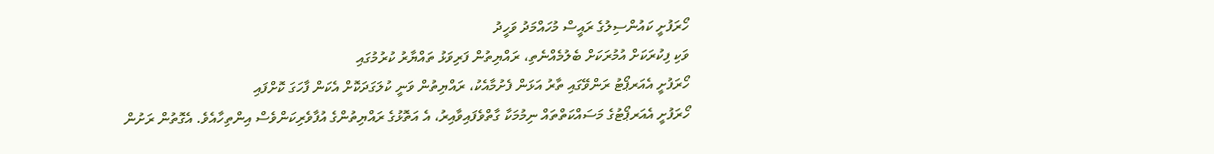ހޯރަފުށީ ކައުންސިލުގެ ރައީސް މުހައްމަދު ވަހީދު
ވަކި ފިކުރަކަށް އުމުރަކަށް ބެލުމެއްނެތި، ރައްޔިތުން ފަރިވަޅު ތައްޔާރު ކުރުމުގައި
ހޯރަފުށީ އެއަރޕޯޓު ރަންވޭގައި ތާރު އަޅަން ފެށުމާއެކު، ރައްޔިތުން ވަނީ ކުލަގަދަކޮށް އެކަން ފާހަގަ ކޮށްފައި
ހޯރަފުށީ އެއަރޕޯޓުގެ މަސައްކަތްތައް ނިމުމަކާ ގާތްވެފައިވާއިރު، އެ އަތޮޅުގެ ރައްޔިތުންގެ އުފާވެރިކަންވެސް އިންތިހާއެވެ. އެގޮތުން ރަށުން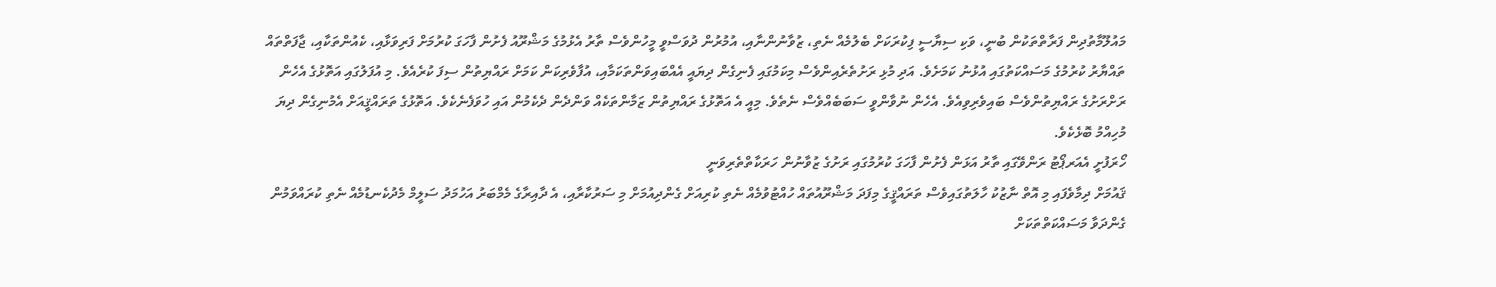މައުލޫމާތުދިން ފަރާތްތަކުން ބުނީ، ވަކި ސިޔާސީ ފިކުރަކަށް ބެލުމެއް ނެތި، ޒުވާނުންނާއި، އުމުރުން ދުވަސްވީ މީހުންވެސް ތާރު އެޅުމުގެ މަޝްރޫއު ފެށުން ފާހަގަ ކުރުމަށް ފަރިވަޅާއި، ކެއުންތަކާއި، ޖާފަތްތައް ތައްޔާރު ކުރުމުގެ މަސައްކަތުގައި އުޅުނު ކަމަށެވެ. އަދި މުޅި ރަށުތެރެއިންވެސް މިކަމުގައި ފެނިގެން ދިޔައީ އެއްބައިވަންތަކަމާއި، އުފާވެރިކަން ކަމަށް ރައްޔިތުން ސިފަ ކުރެއެވެ. މި އުފަލުގައި އަތޮޅުގެ އެހެން ރަށްރަށުގެ ރައްޔިތުންވެސް ބައިވެރިވިއެވެ. އެހެން ނުވާންވީ ސަބަބެއްވެސް ނެތެވެ. މިއީ އެ އަތޮޅުގެ ރައްޔިތުން ޒަމާންތަކެއް ވަންދެން ދެކެމުން އައި ހުވަފެނެކެވެ. އަތޮޅުގެ ތަރައްޤީއަށް އެމުނިގެން ދިޔަ މުހިއްމު ބޮޅެކެވެ.
ހޯރަފުށީ އެއަރޕޯޓު ރަންވޭގައި ތާރު އަޅަން ފެށުން ފާހަގަ ކުރުމުގައި ރަށުގެ ޒުވާނުން ހަރަކާތްތެރިވަނީ
ޤައުމަށް ދިމާވެފައި މި އޮތް ނާޒުކު ހާލަތުގައިވެސް ތަރައްޤީގެ މިފަދަ މަޝްރޫއުތައް ހުއްޓުވުމެއް ނެތި ކުރިއަށް ގެންދިއުމަށް މި ސަރުކާރާއި، އެ ދާއިރާގެ މެމްބަރު އަހުމަދު ސަލީމް މެދުކެނޑުމެއް ނެތި ކުރައްވަމުން ގެންދަވާ މަސައްކަތްތަކަށް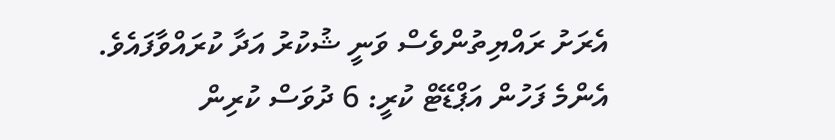އެރަށު ރައްޔިތުންވެސް ވަނީ ޝުކުރު އަދާ ކުރައްވާފައެވެ.
އެންމެ ފަހުން އަޕްޑޭޓް ކުރީ: 6 ދުވަސް ކުރިން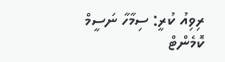ރިވިއު ކުރީ: ސިމާހާ ނަސީމް
ކޮމެންޓް